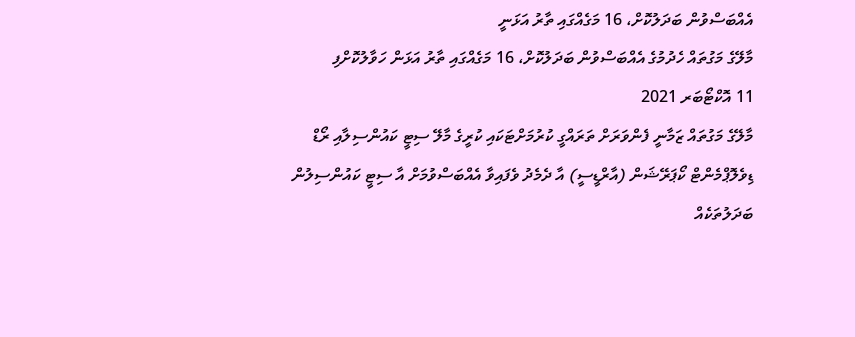އެއްބަސްވުން ބަދަލުކޮށް، 16 މަގެއްގައި ތާރު އަޅަނީ
މާލޭގެ މަގުތައް ހެދުމުގެ އެއްބަސްވުން ބަދަލުކޮށް، 16 މަގެއްގައި ތާރު އަޅަން ހަވާލުކޮށްފި
11 އޮކްޓޯބަރ 2021
މާލޭގެ މަގުތައް ޒަމާނީ ފެންވަރަށް ތަރައްގީ ކުރުމަށްޓަކައި ކުރީގެ މާލޭ ސިޓީ ކައުންސިލާއި ރޯޑް ޑިވެލޮޕްމެންޓް ކޯޕަރޭޝަން (އާރްޑީސީ) އާ ދެމެދު ވެފައިވާ އެއްބަސްވުމަށް އާ ސިޓީ ކައުންސިލުން ބަދަލުތަކެއް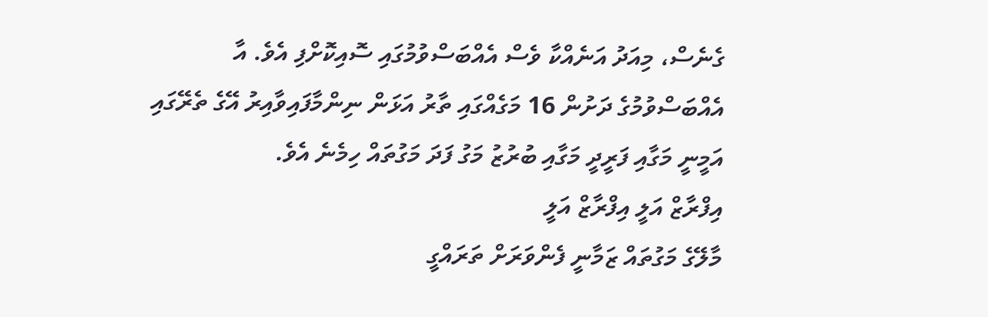ގެނެސް، މިއަދު އަނެއްކާ ވެސް އެއްބަސްވުމުގައި ސޮއިކޮށްފި އެވެ. އާ އެއްބަސްވުމުގެ ދަށުން 16 މަގެއްގައި ތާރު އަޅަން ނިންމާފައިވާއިރު އޭގެ ތެރޭގައި އަމީނީ މަގާއި ފަރީދީ މަގާއި ބުރުޒު މަގު ފަދަ މަގުތައް ހިމެނެ އެވެ.
އިފްރާޒް އަލީ އިފްރާޒް އަލީ
މާލޭގެ މަގުތައް ޒަމާނީ ފެންވަރަށް ތަރައްގީ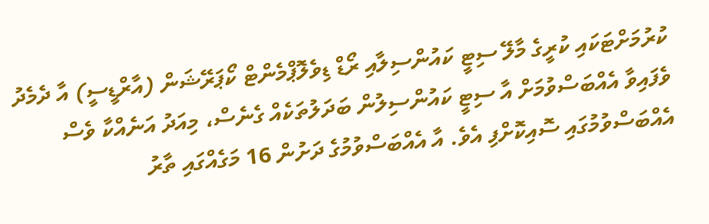ކުރުމަށްޓަކައި ކުރީގެ މާލޭ ސިޓީ ކައުންސިލާއި ރޯޑް ޑިވެލޮޕްމެންޓް ކޯޕަރޭޝަން (އާރްޑީސީ) އާ ދެމެދު ވެފައިވާ އެއްބަސްވުމަށް އާ ސިޓީ ކައުންސިލުން ބަދަލުތަކެއް ގެނެސް، މިއަދު އަނެއްކާ ވެސް އެއްބަސްވުމުގައި ސޮއިކޮށްފި އެވެ. އާ އެއްބަސްވުމުގެ ދަށުން 16 މަގެއްގައި ތާރު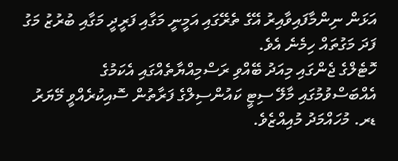އަޅަން ނިންމާފައިވާއިރު އޭގެ ތެރޭގައި އަމީނީ މަގާއި ފަރީދީ މަގާއި ބުރުޒު މަގު ފަދަ މަގުތައް ހިމެނެ އެވެ.
ހޮޓެލްގެ ޖެންގައި މިއަދު ބޭއްވި ރަސްމިއްޔާތެއްގައި އެކަމުގެ އެއްބަސްވުމުގައި މާލޭ ސިޓީ ކައުންސިލްގެ ފަރާތުން ސޮއިކުރެއްވީ މޭޔަރު ޑރ. މުހައްމަދު މުއިއްޒެވެ.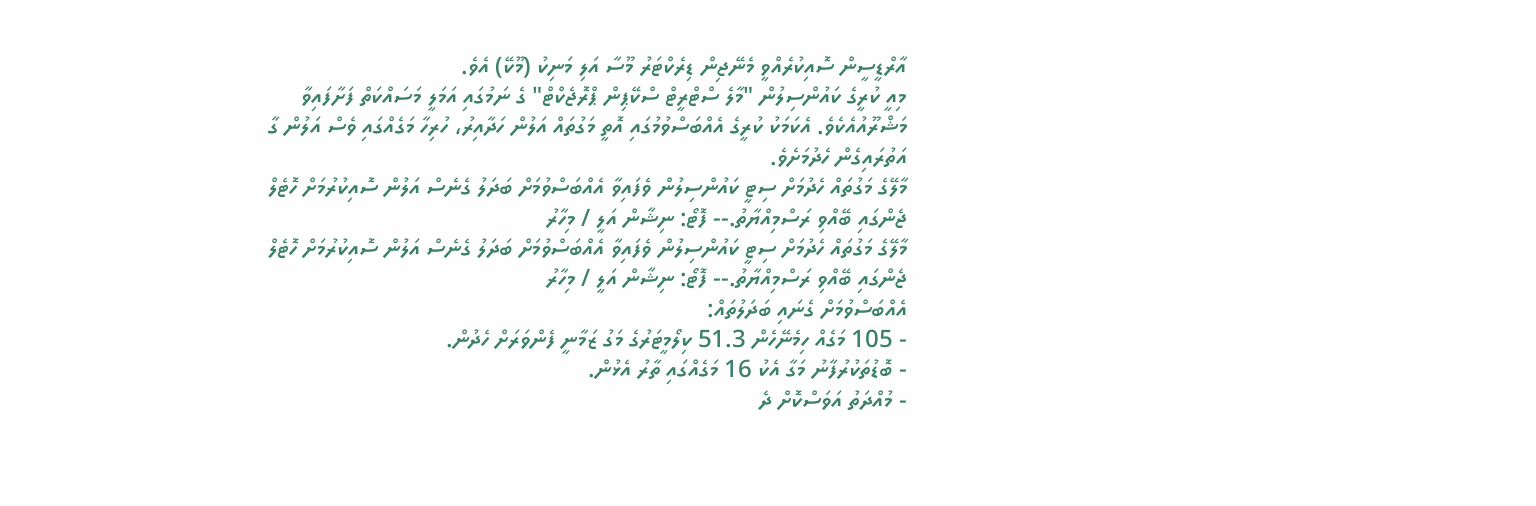އާރްޑީސީން ސޮއިކުރެއްވީ މެނޭޖިން ޑިރެކްޓަރު މޫސާ އަލި މަނިކު (މޫކޭ) އެވެ.
މިއީ ކުރީގެ ކައުންސިލުން "މާލެ ސްޓްރީޓް ސްކޭޕިން ޕްރޮޖެކްޓް" ގެ ނަމުގައި އަމަލީ މަސައްކަތް ފަށާފައިވާ މަޝްރޫއުއެކެވެ. އެކަމަކު ކުރީގެ އެއްބަސްވުމުގައި އޮތީ މަގުތައް އަލުން ހަދާއިރު، ހުރިހާ މަގެއްގައި ވެސް އަލުން ގާ އަތުރައިގެން ހެދުމަށެވެ.
މާލޭގެ މަގުތައް ހެދުމަށް ސިޓީ ކައުންސިލުން ވެފައިވާ އެއްބަސްވުމަށް ބަދަލު ގެނެސް އަލުން ސޮއިކުރުމަށް ހޮޓެލް ޖެންގައި ބޭއްވި ރަސްމިއްޔާތު.-- ފޮޓޯ: ނިޝާން އަލީ / މިހާރު
މާލޭގެ މަގުތައް ހެދުމަށް ސިޓީ ކައުންސިލުން ވެފައިވާ އެއްބަސްވުމަށް ބަދަލު ގެނެސް އަލުން ސޮއިކުރުމަށް ހޮޓެލް ޖެންގައި ބޭއްވި ރަސްމިއްޔާތު.-- ފޮޓޯ: ނިޝާން އަލީ / މިހާރު
އެއްބަސްވުމަށް ގެނައި ބަދަލުތައް:
- 105 މަގެއް ހިމެނޭހެން 51.3 ކިލޯމީޓަރުގެ މަގު ޒަމާނީ ފެންވަރަށް ހެދުން.
- ބޮޑުތަކުރުފާނު މަގާ އެކު 16 މަގެއްގައި ތާރު އެޅުން.
- މުއްދަތު އަވަސްކޮށް ދެ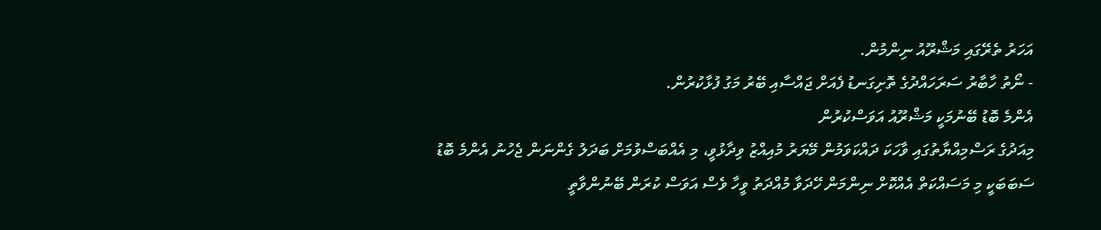އަހަރު ތެރޭގައި މަޝްރޫއު ނިންމުން.
- ނޯތު ހާބާރު ސަރަހައްދުގެ ތޮށިގަނޑު ފެއަށް ޖައްސާއި ބޭރު މަގު ފުޅާކުރުން.
އެންމެ ބޮޑު ބޭނުމަކީ މަޝްރޫއު އަވަސްކުރުން
މިއަދުގެ ރަސްމިއްޔާތުގައި ވާހަކަ ދައްކަވަމުން މޭޔަރު މުއިއްޒު ވިދާޅުވީ، މި އެއްބަސްވުމަށް ބަދަލު ގެންނަން ޖެހުނު އެންމެ ބޮޑު ސަބަބަކީ މި މަސައްކަތް އެއްކޮށް ނިންމަން ހޭދަވާ މުއްދަތު ވީހާ ވެސް އަވަސް ކުރަން ބޭނުންވާތީ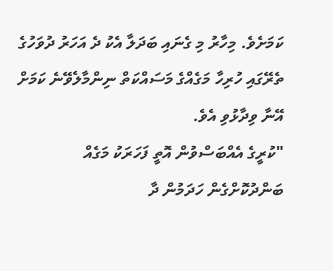ކަމަށެވެ. މިހާރު މި ގެނައި ބަދަލާ އެކު ދެ އަހަރު ދުވަހުގެ ތެރޭގައި ހުރިހާ މަގެއްގެ މަސައްކަތް ނިންމާލެވޭނެ ކަމަށް އޭނާ ވިދާޅުވި އެވެ.
"ކުރީގެ އެއްބަސްވުން އޮތީ ފަހަރަކު މަގެއް ބަންދުކޮށްގެން ހަދަމުން ދާ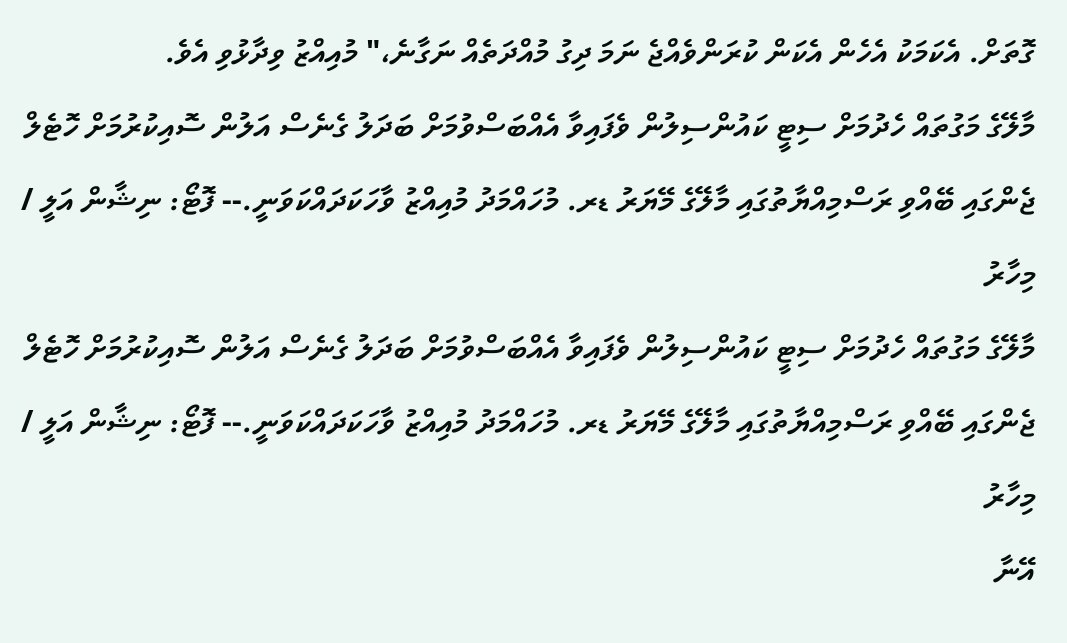ގޮތަށް. އެކަމަކު އެހެން އެކަން ކުރަންވެއްޖެ ނަމަ ދިގު މުއްދަތެއް ނަގާނެ،" މުއިއްޒު ވިދާޅުވި އެވެ.
މާލޭގެ މަގުތައް ހެދުމަށް ސިޓީ ކައުންސިލުން ވެފައިވާ އެއްބަސްވުމަށް ބަދަލު ގެނެސް އަލުން ސޮއިކުރުމަށް ހޮޓެލް ޖެންގައި ބޭއްވި ރަސްމިއްޔާތުގައި މާލޭގެ މޭޔަރު ޑރ. މުހައްމަދު މުއިއްޒު ވާހަކަދައްކަވަނީ.-- ފޮޓޯ: ނިޝާން އަލީ / މިހާރު
މާލޭގެ މަގުތައް ހެދުމަށް ސިޓީ ކައުންސިލުން ވެފައިވާ އެއްބަސްވުމަށް ބަދަލު ގެނެސް އަލުން ސޮއިކުރުމަށް ހޮޓެލް ޖެންގައި ބޭއްވި ރަސްމިއްޔާތުގައި މާލޭގެ މޭޔަރު ޑރ. މުހައްމަދު މުއިއްޒު ވާހަކަދައްކަވަނީ.-- ފޮޓޯ: ނިޝާން އަލީ / މިހާރު
އޭނާ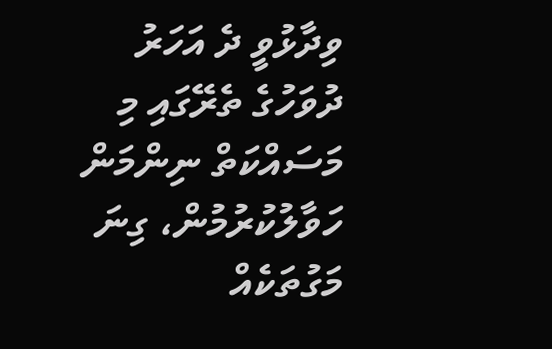ވިދާޅުވީ ދެ އަހަރު ދުވަހުގެ ތެރޭގައި މި މަސައްކަތް ނިންމަން ހަވާލުކުރުމުން، ގިނަ މަގުތަކެއް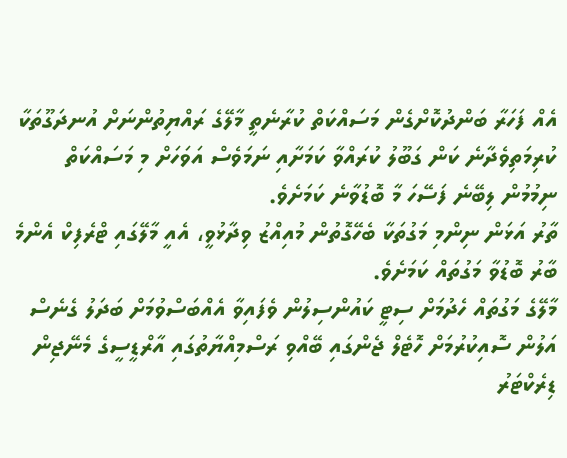އެއް ފަހަރާ ބަންދުކޮށްގެން މަސައްކަތް ކުރާނެތީ މާލޭގެ ރައްޔިތުންނަށް އުނދަގޫތަކާ ކުރިމަތިވެދާނެ ކަން ގަބޫލު ކުރައްވާ ކަމަށާއި ނަމަވެސް އަވަހަށް މި މަސައްކަތް ނިމުމުން ލިބޭނެ ފަސޭހަ މާ ބޮޑުވާނެ ކަމަށެވެ.
ތާރު އަޅަން ނިންމި މަގުތަކާ ބެހޭގޮތުން މުއިއްޒު ވިދާޅުވީ، އެއީ މާލޭގައި ޓްރެފިކް އެންމެ ބާރު ބޮޑުވާ މަގުތައް ކަމަށެވެ.
މާލޭގެ މަގުތައް ހެދުމަށް ސިޓީ ކައުންސިލުން ވެފައިވާ އެއްބަސްވުމަށް ބަދަލު ގެނެސް އަލުން ސޮއިކުރުމަށް ހޮޓެލް ޖެންގައި ބޭއްވި ރަސްމިއްޔާތުގައި އާރްޑީސީގެ މެނޭޖިން ޑިރެކްޓަރު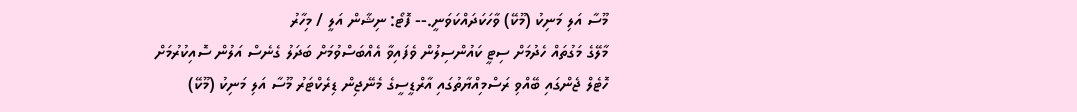މޫސާ އަލި މަނިކު (މޫކޭ) ވާހަކަދައްކަވަނީ.-- ފޮޓޯ: ނިޝާން އަލީ / މިހާރު
މާލޭގެ މަގުތައް ހެދުމަށް ސިޓީ ކައުންސިލުން ވެފައިވާ އެއްބަސްވުމަށް ބަދަލު ގެނެސް އަލުން ސޮއިކުރުމަށް ހޮޓެލް ޖެންގައި ބޭއްވި ރަސްމިއްޔާތުގައި އާރްޑީސީގެ މެނޭޖިން ޑިރެކްޓަރު މޫސާ އަލި މަނިކު (މޫކޭ)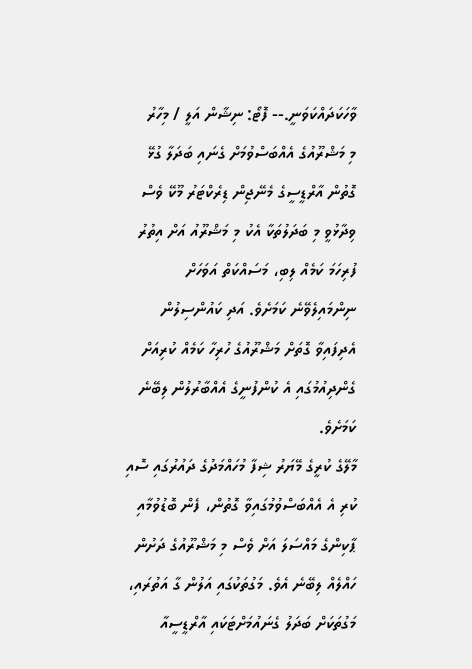ވާހަކަދައްކަވަނީ.-- ފޮޓޯ: ނިޝާން އަލީ / މިހާރު
މި މަޝްރޫއުގެ އެއްބަސްވުމަށް ގެނައި ބަދަލާ ގުޅޭ ގޮތުން އާރްޑީސީގެ މެނޭޖިން ޑިރެކްޓަރު މޫކޭ ވެސް ވިދާޅުވީ މި ބަދަލުތަކާ އެކު މި މަޝްރޫއު އަށް އިތުރު ފުރިހަމަ ކަމެއް ލިބި، މަސައްކަތް އަވަހަށް ނިންމައިލެވޭނެ ކަމަށެވެ. އަދި ކައުންސިލުން އެދިފައިވާ ގޮތަށް މަޝްރޫއުގެ ހުރިހާ ކަމެއް ކުރިއަށް ގެންދިއުމުގައި އެ ކުންފުނީގެ އެއްބާރުލުން ލިބޭނެ ކަމަށެވެ.
މާލޭގެ ކުރީގެ މޭޔަރު ޝިފާ މުހައްމަދުގެ ދައުރުގައި ސޮއި ކުރި އެ އެއްބަސްވުމުގައިވާ ގޮތުން، ފެން ބޮޑުވުމާއި ޕާކިންގެ މައްސަލަ އަށް ވެސް މި މަޝްރޫއުގެ ދަށުން ހައްލެއް ލިބޭނެ އެވެ. މަގުތަކުގައި އަލުން ގާ އަތުރައި، މަގުތަކަށް ބަދަލު ގެނައުމަށްޓަކައި އާރްޑީސީއާ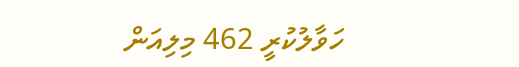ހަވާލުކުރީ 462 މިލިއަން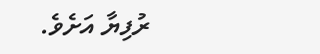ރުފިޔާ އަށެވެ.